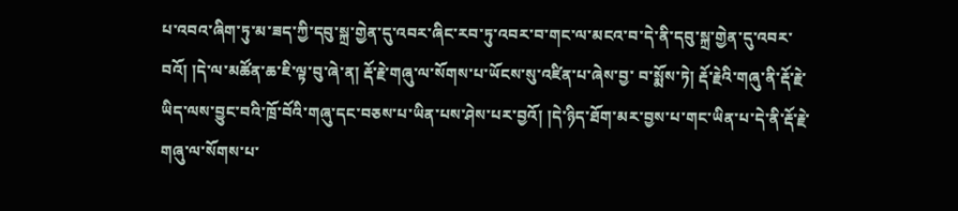པ་འབའ་ཞིག་ཏུ་མ་ཟད་ཀྱི་དབུ་སྐྲ་གྱེན་དུ་འབར་ཞིང་རབ་ཏུ་འབར་བ་གང་ལ་མངའ་བ་དེ་ནི་དབུ་སྐྲ་གྱེན་དུ་འབར་བའོ། །དེ་ལ་མཚོན་ཆ་ཇི་ལྟ་བུ་ཞེ་ན། རྡོ་རྗེ་གཞུ་ལ་སོགས་པ་ཡོངས་སུ་འཛིན་པ་ཞེས་བྱ་ བ་སྨོས་ཏེ། རྡོ་རྗེའི་གཞུ་ནི་རྡོ་རྗེ་ཡིད་ལས་བྱུང་བའི་ཁྲོ་བོའི་གཞུ་དང་བཅས་པ་ཡིན་པས་ཤེས་པར་བྱའོ། །དེ་ཉིད་ཐོག་མར་བྱས་པ་གང་ཡིན་པ་དེ་ནི་རྡོ་རྗེ་གཞུ་ལ་སོགས་པ་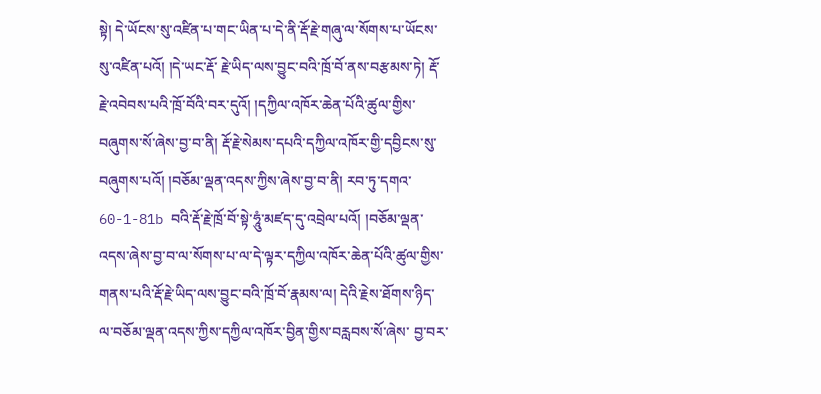སྟེ། དེ་ཡོངས་སུ་འཛིན་པ་གང་ཡིན་པ་དེ་ནི་རྡོ་རྗེ་གཞུ་ལ་སོགས་པ་ཡོངས་སུ་འཛིན་པའོ། །དེ་ཡང་རྡོ་ རྗེ་ཡིད་ལས་བྱུང་བའི་ཁྲོ་བོ་ནས་བརྩམས་ཏེ། རྡོ་རྗེ་འབེབས་པའི་ཁྲོ་བོའི་བར་དུའོ། །དཀྱིལ་འཁོར་ཆེན་པོའི་ཚུལ་གྱིས་བཞུགས་སོ་ཞེས་བྱ་བ་ནི། རྡོ་རྗེ་སེམས་དཔའི་དཀྱིལ་འཁོར་གྱི་དབྱིངས་སུ་བཞུགས་པའོ། །བཅོམ་ལྡན་འདས་ཀྱིས་ཞེས་བྱ་བ་ནི། རབ་ཏུ་དགའ་ 60-1-81b བའི་རྡོ་རྗེ་ཁྲོ་བོ་སྟེ་ཧཱུཾ་མཛད་དུ་འབྲེལ་པའོ། །བཅོམ་ལྡན་འདས་ཞེས་བྱ་བ་ལ་སོགས་པ་ལ་དེ་ལྟར་དཀྱིལ་འཁོར་ཆེན་པོའི་ཚུལ་གྱིས་གནས་པའི་རྡོ་རྗེ་ཡིད་ལས་བྱུང་བའི་ཁྲོ་བོ་རྣམས་ལ། དེའི་རྗེས་ཐོགས་ཉིད་ལ་བཅོམ་ལྡན་འདས་ཀྱིས་དཀྱིལ་འཁོར་བྱིན་གྱིས་བརླབས་སོ་ཞེས་ བྱ་བར་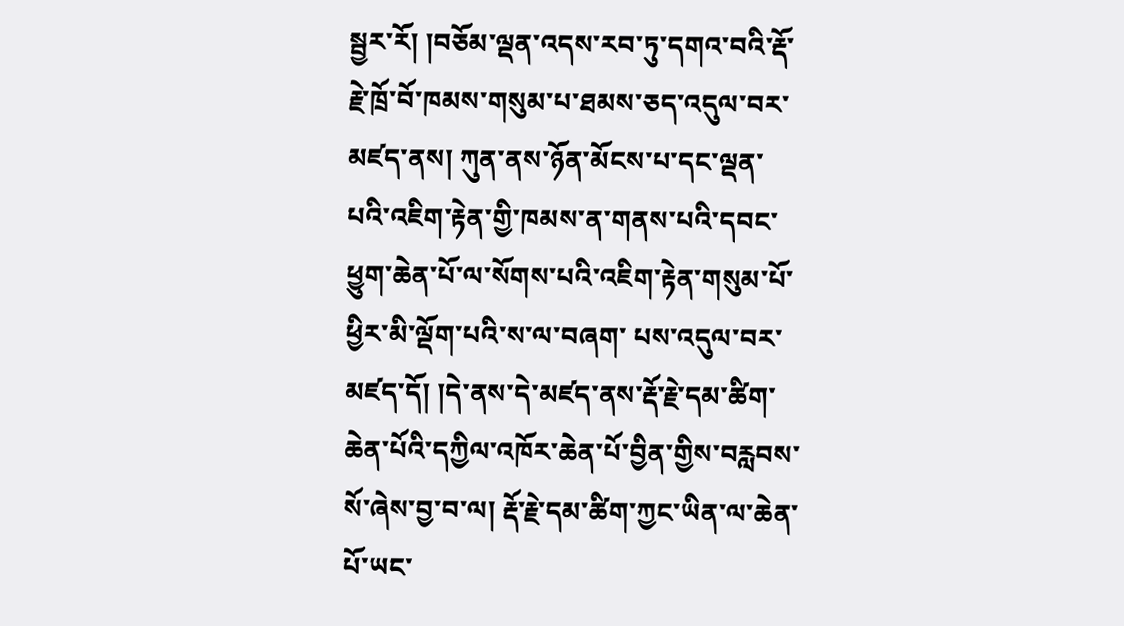སྦྱར་རོ། །བཅོམ་ལྡན་འདས་རབ་ཏུ་དགའ་བའི་རྡོ་རྗེ་ཁྲོ་བོ་ཁམས་གསུམ་པ་ཐམས་ཅད་འདུལ་བར་མཛད་ནས། ཀུན་ནས་ཉོན་མོངས་པ་དང་ལྡན་པའི་འཇིག་རྟེན་གྱི་ཁམས་ན་གནས་པའི་དབང་ཕྱུག་ཆེན་པོ་ལ་སོགས་པའི་འཇིག་རྟེན་གསུམ་པོ་ཕྱིར་མི་ལྡོག་པའི་ས་ལ་བཞག་ པས་འདུལ་བར་མཛད་དོ། །དེ་ནས་དེ་མཛད་ནས་རྡོ་རྗེ་དམ་ཚིག་ཆེན་པོའི་དཀྱིལ་འཁོར་ཆེན་པོ་བྱིན་གྱིས་བརླབས་སོ་ཞེས་བྱ་བ་ལ། རྡོ་རྗེ་དམ་ཚིག་ཀྱང་ཡིན་ལ་ཆེན་པོ་ཡང་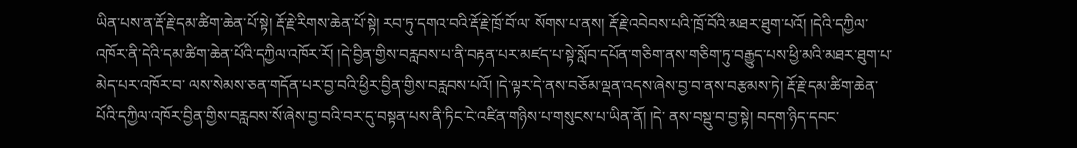ཡིན་པས་ན་རྡོ་རྗེ་དམ་ཚིག་ཆེན་པོ་སྟེ། རྡོ་རྗེ་རིགས་ཆེན་པོ་སྟེ། རབ་ཏུ་དགའ་བའི་རྡོ་རྗེ་ཁྲོ་བོ་ལ་ སོགས་པ་ནས། རྡོ་རྗེ་འབེབས་པའི་ཁྲོ་བོའི་མཐར་ཐུག་པའོ། །དེའི་དཀྱིལ་འཁོར་ནི་དེའི་དམ་ཚིག་ཆེན་པོའི་དཀྱིལ་འཁོར་རོ། །དེ་བྱིན་གྱིས་བརླབས་པ་ནི་བརྟན་པར་མཛད་པ་སྟེ་སློབ་དཔོན་གཅིག་ནས་གཅིག་ཏུ་བརྒྱུད་པས་ཕྱི་མའི་མཐར་ཐུག་པ་མེད་པར་འཁོར་བ་ ལས་སེམས་ཅན་གདོན་པར་བྱ་བའི་ཕྱིར་བྱིན་གྱིས་བརླབས་པའོ། །དེ་ལྟར་དེ་ནས་བཅོམ་ལྡན་འདས་ཞེས་བྱ་བ་ནས་བརྩམས་ཏེ། རྡོ་རྗེ་དམ་ཚིག་ཆེན་པོའི་དཀྱིལ་འཁོར་བྱིན་གྱིས་བརླབས་སོ་ཞེས་བྱ་བའི་བར་དུ་བསྟན་པས་ནི་ཏིང་ངེ་འཛིན་གཉིས་པ་གསུངས་པ་ཡིན་ནོ། །དེ་ ནས་བསྡུ་བ་བྱ་སྟེ། བདག་ཉིད་དབང་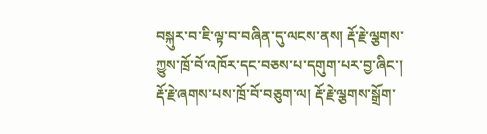བསྐུར་བ་ཇི་ལྟ་བ་བཞིན་དུ་ལངས་ནས། རྡོ་རྗེ་ལྕགས་ཀྱུས་ཁྲོ་བོ་འཁོར་དང་བཅས་པ་དགུག་པར་བྱ་ཞིང་། རྡོ་རྗེ་ཞགས་པས་ཁྲོ་བོ་བཅུག་ལ། རྡོ་རྗེ་ལྕགས་སྒྲོག་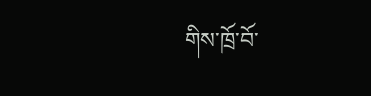གིས་ཁྲོ་བོ་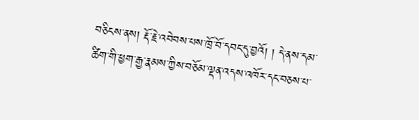བཅིངས་ནས། རྡོ་རྗེ་འབེབས་པས་ཁྲོ་བོ་དབང་དུ་བྱའོ། ། དེ་ནས་དམ་ཚིག་གི་ཕྱག་རྒྱ་རྣམས་ཀྱིས་བཅོམ་ལྡན་འདས་འཁོར་དང་བཅས་པ་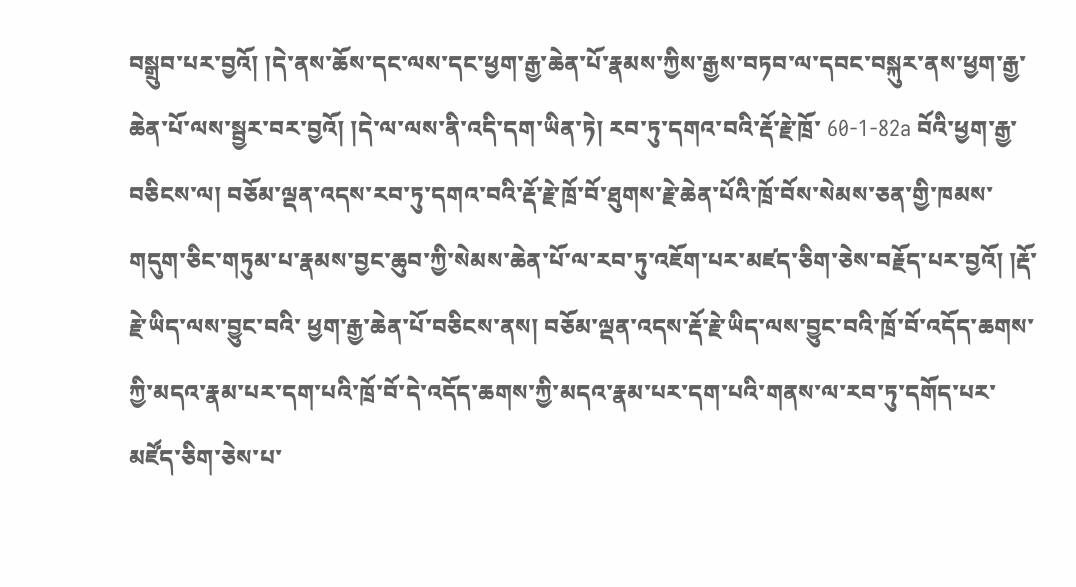བསྒྲུབ་པར་བྱའོ། །དེ་ནས་ཆོས་དང་ལས་དང་ཕྱག་རྒྱ་ཆེན་པོ་རྣམས་ཀྱིས་རྒྱས་བཏབ་ལ་དབང་བསྐུར་ནས་ཕྱག་རྒྱ་ཆེན་པོ་ལས་སྦྱར་བར་བྱའོ། །དེ་ལ་ལས་ནི་འདི་དག་ཡིན་ཏེ། རབ་ཏུ་དགའ་བའི་རྡོ་རྗེ་ཁྲོ་ 60-1-82a བོའི་ཕྱག་རྒྱ་བཅིངས་ལ། བཅོམ་ལྡན་འདས་རབ་ཏུ་དགའ་བའི་རྡོ་རྗེ་ཁྲོ་བོ་ཐུགས་རྗེ་ཆེན་པོའི་ཁྲོ་བོས་སེམས་ཅན་གྱི་ཁམས་གདུག་ཅིང་གཏུམ་པ་རྣམས་བྱང་ཆུབ་ཀྱི་སེམས་ཆེན་པོ་ལ་རབ་ཏུ་འཇོག་པར་མཛད་ཅིག་ཅེས་བརྗོད་པར་བྱའོ། །རྡོ་རྗེ་ཡིད་ལས་བྱུང་བའི་ ཕྱག་རྒྱ་ཆེན་པོ་བཅིངས་ནས། བཅོམ་ལྡན་འདས་རྡོ་རྗེ་ཡིད་ལས་བྱུང་བའི་ཁྲོ་བོ་འདོད་ཆགས་ཀྱི་མདའ་རྣམ་པར་དག་པའི་ཁྲོ་བོ་དེ་འདོད་ཆགས་ཀྱི་མདའ་རྣམ་པར་དག་པའི་གནས་ལ་རབ་ཏུ་དགོད་པར་མཛོད་ཅིག་ཅེས་པ་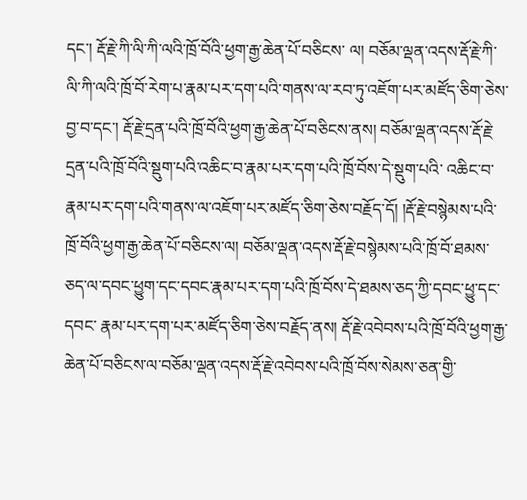དང་། རྡོ་རྗེ་ཀི་ལི་ཀི་ལའི་ཁྲོ་བོའི་ཕྱག་རྒྱ་ཆེན་པོ་བཅིངས་ ལ། བཅོམ་ལྡན་འདས་རྡོ་རྗེ་ཀི་ལི་ཀི་ལའི་ཁྲོ་བོ་རེག་པ་རྣམ་པར་དག་པའི་གནས་ལ་རབ་ཏུ་འཇོག་པར་མཛོད་ཅིག་ཅེས་བྱ་བ་དང་། རྡོ་རྗེ་དྲན་པའི་ཁྲོ་བོའི་ཕྱག་རྒྱ་ཆེན་པོ་བཅིངས་ནས། བཅོམ་ལྡན་འདས་རྡོ་རྗེ་དྲན་པའི་ཁྲོ་བོའི་སྡུག་པའི་འཆིང་བ་རྣམ་པར་དག་པའི་ཁྲོ་བོས་དེ་སྡུག་པའི་ འཆིང་བ་རྣམ་པར་དག་པའི་གནས་ལ་འཇོག་པར་མཛོད་ཅིག་ཅེས་བརྗོད་དོ། །རྡོ་རྗེ་བསྙེམས་པའི་ཁྲོ་བོའི་ཕྱག་རྒྱ་ཆེན་པོ་བཅིངས་ལ། བཅོམ་ལྡན་འདས་རྡོ་རྗེ་བསྙེམས་པའི་ཁྲོ་བོ་ཐམས་ཅད་ལ་དབང་ཕྱུག་དང་དབང་རྣམ་པར་དག་པའི་ཁྲོ་བོས་དེ་ཐམས་ཅད་ཀྱི་དབང་ཕྱུ་དང་དབང་ རྣམ་པར་དག་པར་མཛོད་ཅིག་ཅེས་བརྗོད་ནས། རྡོ་རྗེ་འབེབས་པའི་ཁྲོ་བོའི་ཕྱག་རྒྱ་ཆེན་པོ་བཅིངས་ལ་བཅོམ་ལྡན་འདས་རྡོ་རྗེ་འབེབས་པའི་ཁྲོ་བོས་སེམས་ཅན་གྱི་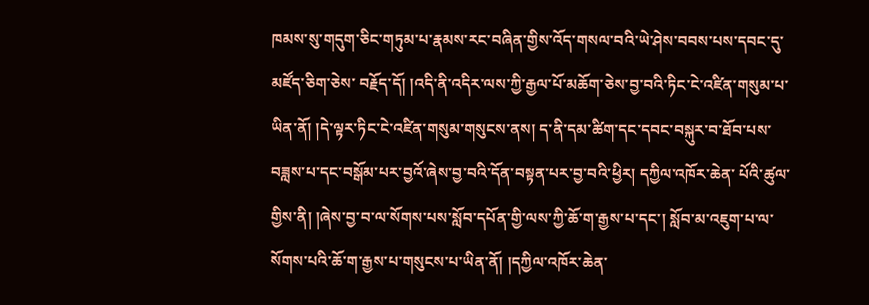ཁམས་སུ་གདུག་ཅིང་གཏུམ་པ་རྣམས་རང་བཞིན་གྱིས་འོད་གསལ་བའི་ཡེ་ཤེས་བབས་པས་དབང་དུ་མཛོད་ཅིག་ཅེས་ བརྗོད་དོ། །འདི་ནི་འདིར་ལས་ཀྱི་རྒྱལ་པོ་མཆོག་ཅེས་བྱ་བའི་ཏིང་ངེ་འཛིན་གསུམ་པ་ཡིན་ནོ། །དེ་ལྟར་ཏིང་ངེ་འཛིན་གསུམ་གསུངས་ནས། ད་ནི་དམ་ཚིག་དང་དབང་བསྐུར་བ་ཐོབ་པས་བཟླས་པ་དང་བསྒོམ་པར་བྱའོ་ཞེས་བྱ་བའི་དོན་བསྟན་པར་བྱ་བའི་ཕྱིར། དཀྱིལ་འཁོར་ཆེན་ པོའི་ཚུལ་གྱིས་ནི། །ཞེས་བྱ་བ་ལ་སོགས་པས་སློབ་དཔོན་གྱི་ལས་ཀྱི་ཆོ་ག་རྒྱས་པ་དང་། སློབ་མ་འཇུག་པ་ལ་སོགས་པའི་ཆོ་ག་རྒྱས་པ་གསུངས་པ་ཡིན་ནོ། །དཀྱིལ་འཁོར་ཆེན་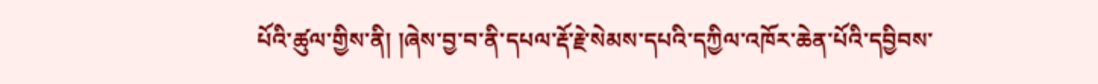པོའི་ཚུལ་གྱིས་ནི། །ཞེས་བྱ་བ་ནི་དཔལ་རྡོ་རྗེ་སེམས་དཔའི་དཀྱིལ་འཁོར་ཆེན་པོའི་དབྱིབས་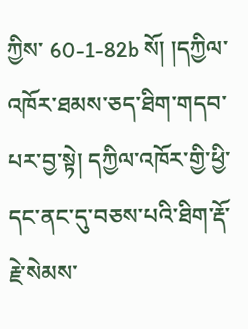ཀྱིས་ 60-1-82b སོ། །དཀྱིལ་འཁོར་ཐམས་ཅད་ཐིག་གདབ་པར་བྱ་སྟེ། དཀྱིལ་འཁོར་གྱི་ཕྱི་དང་ནང་དུ་བཅས་པའི་ཐིག་རྡོ་རྗེ་སེམས་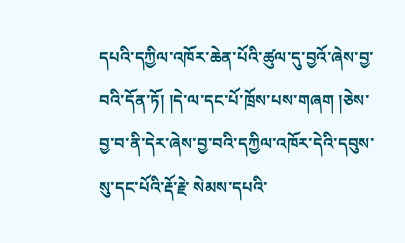དཔའི་དཀྱིལ་འཁོར་ཆེན་པོའི་ཚུལ་དུ་བྱའོ་ཞེས་བྱ་བའི་དོན་ཏོ། །དེ་ལ་དང་པོ་ཁྲོས་པས་གཞག །ཅེས་བྱ་བ་ནི་དེར་ཞེས་བྱ་བའི་དཀྱིལ་འཁོར་དེའི་དབུས་སུ་དང་པོའི་རྡོ་རྗེ་ སེམས་དཔའི་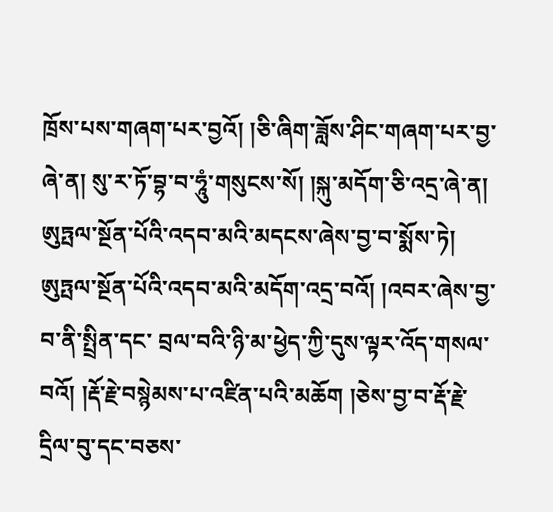ཁྲོས་པས་གཞག་པར་བྱའོ། །ཅི་ཞིག་ཟློས་ཤིང་གཞག་པར་བྱ་ཞེ་ན། སུ་ར་ཏོ་བྷ་བ་ཧཱུཾ་གསུངས་སོ། །སྐུ་མདོག་ཅི་འདྲ་ཞེ་ན། ཨུཏྤལ་སྔོན་པོའི་འདབ་མའི་མདངས་ཞེས་བྱ་བ་སྨོས་ཏེ། ཨུཏྤལ་སྔོན་པོའི་འདབ་མའི་མདོག་འདྲ་བའོ། །འབར་ཞེས་བྱ་བ་ནི་སྤྲིན་དང་ བྲལ་བའི་ཉི་མ་ཕྱེད་ཀྱི་དུས་ལྟར་འོད་གསལ་བའོ། །རྡོ་རྗེ་བསྙེམས་པ་འཛིན་པའི་མཆོག །ཅེས་བྱ་བ་རྡོ་རྗེ་དྲིལ་བུ་དང་བཅས་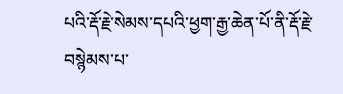པའི་རྡོ་རྗེ་སེམས་དཔའི་ཕྱག་རྒྱ་ཆེན་པོ་ནི་རྡོ་རྗེ་བསྙེམས་པ་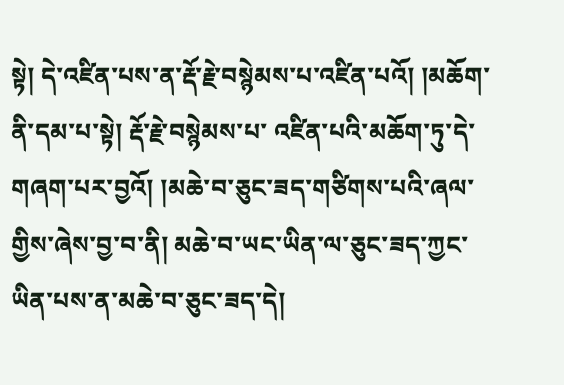སྟེ། དེ་འཛིན་པས་ན་རྡོ་རྗེ་བསྙེམས་པ་འཛིན་པའོ། །མཆོག་ནི་དམ་པ་སྟེ། རྡོ་རྗེ་བསྙེམས་པ་ འཛིན་པའི་མཆོག་ཏུ་དེ་གཞག་པར་བྱའོ། །མཆེ་བ་ཅུང་ཟད་གཙིགས་པའི་ཞལ་གྱིས་ཞེས་བྱ་བ་ནི། མཆེ་བ་ཡང་ཡིན་ལ་ཅུང་ཟད་ཀྱང་ཡིན་པས་ན་མཆེ་བ་ཅུང་ཟད་དེ།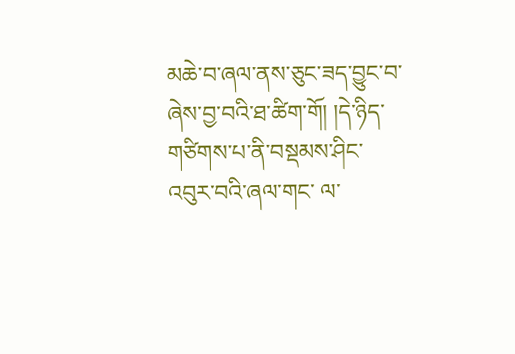མཆེ་བ་ཞལ་ནས་ཅུང་ཟད་བྱུང་བ་ཞེས་བྱ་བའི་ཐ་ཚིག་གོ། །དེ་ཉིད་གཙིགས་པ་ནི་བསྡམས་ཤིང་འབུར་བའི་ཞལ་གང་ ལ་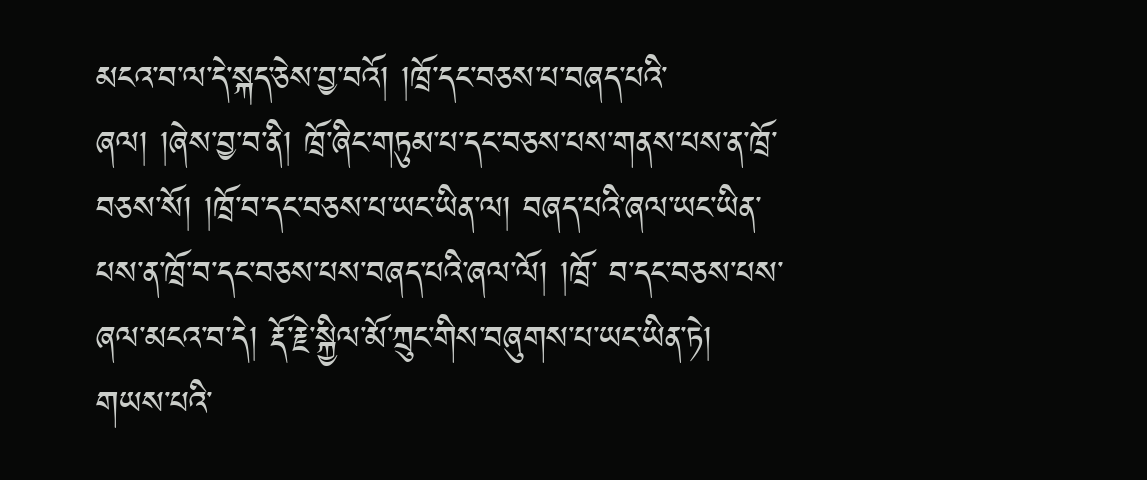མངའ་བ་ལ་དེ་སྐད་ཅེས་བྱ་བའོ། །ཁྲོ་དང་བཅས་པ་བཞད་པའི་ཞལ། །ཞེས་བྱ་བ་ནི། ཁྲོ་ཞིང་གཏུམ་པ་དང་བཅས་པས་གནས་པས་ན་ཁྲོ་བཅས་སོ། །ཁྲོ་བ་དང་བཅས་པ་ཡང་ཡིན་ལ། བཞད་པའི་ཞལ་ཡང་ཡིན་པས་ན་ཁྲོ་བ་དང་བཅས་པས་བཞད་པའི་ཞལ་ལོ། །ཁྲོ་ བ་དང་བཅས་པས་ཞལ་མངའ་བ་དེ། རྡོ་རྗེ་སྐྱིལ་མོ་ཀྲུང་གིས་བཞུགས་པ་ཡང་ཡིན་ཏེ། གཡས་པའི་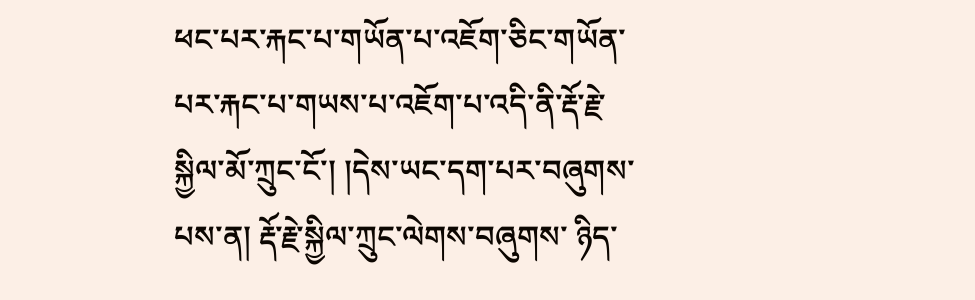ཕང་པར་རྐང་པ་གཡོན་པ་འཇོག་ཅིང་གཡོན་པར་རྐང་པ་གཡས་པ་འཇོག་པ་འདི་ནི་རྡོ་རྗེ་སྐྱིལ་མོ་ཀྲུང་ངོ་། །དེས་ཡང་དག་པར་བཞུགས་པས་ན། རྡོ་རྗེ་སྐྱིལ་ཀྲུང་ལེགས་བཞུགས་ ཉིད་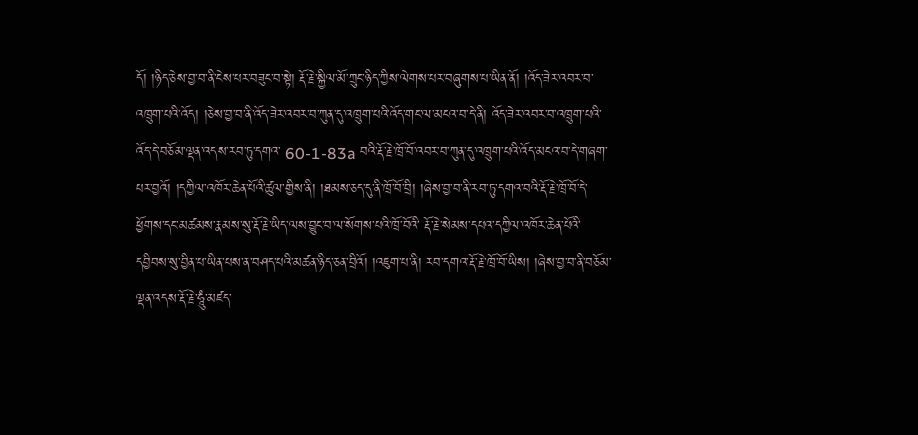དོ། །ཉིད་ཅེས་བྱ་བ་ནི་ངེས་པར་བཟུང་བ་སྟེ། རྡོ་རྗེ་སྐྱིལ་མོ་ཀྲུང་ཉིད་ཀྱིས་ལེགས་པར་བཞུགས་པ་ཡིན་ནོ། །འོད་ཟེར་འབར་བ་འཁྲུག་པའི་འོད། །ཅེས་བྱ་བ་ནི་འོད་ཟེར་འབར་བ་ཀུན་དུ་འཁྲུག་པའི་འོད་གང་ལ་མངའ་བ་དེ་ནི། འོད་ཟེར་འབར་བ་འཁྲུག་པའི་འོད་དེ་བཅོམ་ལྡན་འདས་རབ་ཏུ་དགའ་ 60-1-83a བའི་རྡོ་རྗེ་ཁྲོ་བོ་འབར་བ་ཀུན་དུ་འཁྲུག་པའི་འོད་མངའ་བ་དེ་གཞག་པར་བྱའོ། །དཀྱིལ་འཁོར་ཆེན་པོའི་ཚུལ་གྱིས་ནི། །ཐམས་ཅད་དུ་ནི་ཁྲོ་བོ་བྲི། །ཞེས་བྱ་བ་ནི་རབ་ཏུ་དགའ་བའི་རྡོ་རྗེ་ཁྲོ་བོ་དེ་ཕྱོགས་དང་མཚམས་རྣམས་སུ་རྡོ་རྗེ་ཡིད་ལས་བྱུང་བ་ལ་སོགས་པའི་ཁྲོ་བོའི་ རྡོ་རྗེ་སེམས་དཔའ་དཀྱིལ་འཁོར་ཆེན་པོའི་དབྱིབས་སུ་བྱིན་པ་ཡིན་པས་ན་བཤད་པའི་མཚན་ཉིད་ཅན་བྲིའོ། །འཇུག་པ་ནི། རབ་དགའ་རྡོ་རྗེ་ཁྲོ་བོ་ཡིས། །ཞེས་བྱ་བ་ནི་བཅོམ་ལྡན་འདས་རྡོ་རྗེ་ཧཱུཾ་མཛད་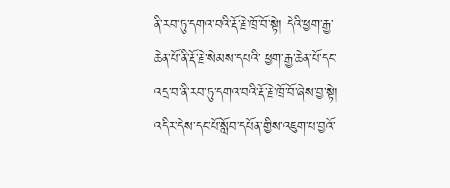ནི་རབ་ཏུ་དགའ་བའི་རྡོ་རྗེ་ཁྲོ་བོ་སྟེ། དེའི་ཕྱག་རྒྱ་ཆེན་པོ་ནི་རྡོ་རྗེ་སེམས་དཔའི་ ཕྱག་རྒྱ་ཆེན་པོ་དང་འདྲ་བ་ནི་རབ་ཏུ་དགའ་བའི་རྡོ་རྗེ་ཁྲོ་བོ་ཞེས་བྱ་སྟེ། འདིར་དེས་དང་པོ་སློབ་དཔོན་གྱིས་འཇུག་པ་བྱའོ་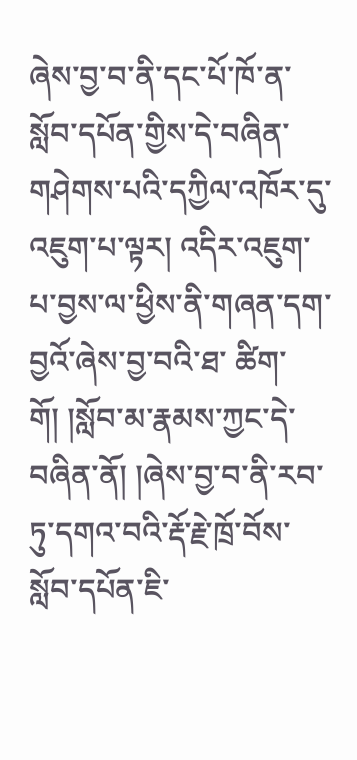ཞེས་བྱ་བ་ནི་དང་པོ་ཁོ་ན་སློབ་དཔོན་གྱིས་དེ་བཞིན་གཤེགས་པའི་དཀྱིལ་འཁོར་དུ་འཇུག་པ་ལྟར། འདིར་འཇུག་པ་བྱས་ལ་ཕྱིས་ནི་གཞན་དག་བྱའོ་ཞེས་བྱ་བའི་ཐ་ ཚིག་གོ། །སློབ་མ་རྣམས་ཀྱང་དེ་བཞིན་ནོ། །ཞེས་བྱ་བ་ནི་རབ་ཏུ་དགའ་བའི་རྡོ་རྗེ་ཁྲོ་བོས་སློབ་དཔོན་ཇི་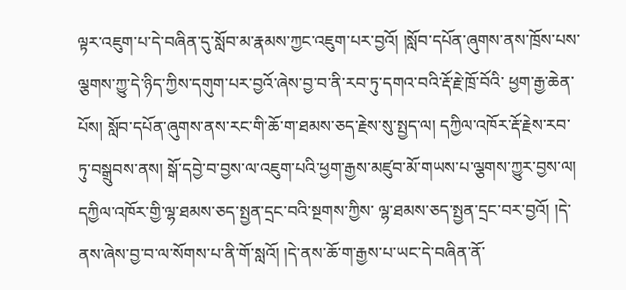ལྟར་འཇུག་པ་དེ་བཞིན་དུ་སློབ་མ་རྣམས་ཀྱང་འཇུག་པར་བྱའོ། །སློབ་དཔོན་ཞུགས་ནས་ཁྲོས་པས་ལྕགས་ཀྱུ་དེ་ཉིད་ཀྱིས་དགུག་པར་བྱའོ་ཞེས་བྱ་བ་ནི་རབ་ཏུ་དགའ་བའི་རྡོ་རྗེ་ཁྲོ་བོའི་ ཕྱག་རྒྱ་ཆེན་པོས། སློབ་དཔོན་ཞུགས་ནས་རང་གི་ཆོ་ག་ཐམས་ཅད་རྗེས་སུ་སྤྱད་ལ། དཀྱིལ་འཁོར་རྡོ་རྗེས་རབ་ཏུ་བསྒྲུབས་ནས། སྒོ་དབྱེ་བ་བྱས་ལ་འཇུག་པའི་ཕྱག་རྒྱས་མཛུབ་མོ་གཡས་པ་ལྕགས་ཀྱུར་བྱས་ལ། དཀྱིལ་འཁོར་གྱི་ལྷ་ཐམས་ཅད་སྤྱན་དྲང་བའི་སྔགས་ཀྱིས་ ལྷ་ཐམས་ཅད་སྤྱན་དྲང་བར་བྱའོ། །དེ་ནས་ཞེས་བྱ་བ་ལ་སོགས་པ་ནི་གོ་སླའོ། །དེ་ནས་ཆོ་ག་རྒྱས་པ་ཡང་དེ་བཞིན་ནོ་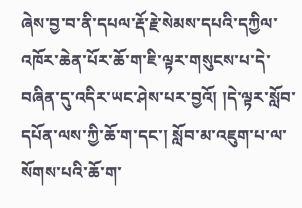ཞེས་བྱ་བ་ནི་དཔལ་རྡོ་རྗེ་སེམས་དཔའི་དཀྱིལ་འཁོར་ཆེན་པོར་ཆོ་ག་ཇི་ལྟར་གསུངས་པ་དེ་བཞིན་དུ་འདིར་ཡང་ཤེས་པར་བྱའོ། །དེ་ལྟར་སློབ་དཔོན་ལས་ཀྱི་ཆོ་ག་དང་། སློབ་མ་འཇུག་པ་ལ་སོགས་པའི་ཆོ་ག་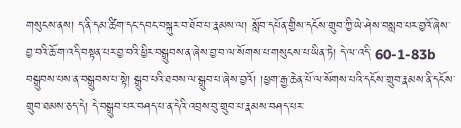གསུངས་ནས། ད་ནི་དམ་ཚིག་དང་དབང་བསྐུར་བ་ཐོབ་པ་རྣམས་ལ། སློབ་དཔོན་གྱིས་དངོས་གྲུབ་ཀྱི་ཡེ་ཤེས་བསླབ་པར་བྱའོ་ཞེས་བྱ་བའི་ཆོ་ག་འདི་བསྟན་པར་བྱ་བའི་ཕྱིར་བསྒྲུབས་ན་ཞེས་བྱ་བ་ལ་སོགས་པ་གསུངས་པ་ཡིན་ཏེ། དེ་ལ་འདི་ 60-1-83b བསྒྲུབས་པས་ན་བསྒྲུབས་པ་སྟེ། སྒྲུབ་པའི་ཐབས་ལ་སྒྲུབ་པ་ཞེས་བྱའོ། །ཕྱག་རྒྱ་ཆེན་པོ་ལ་སོགས་པའི་དངོས་གྲུབ་རྣམས་ནི་དངོས་གྲུབ་ཐམས་ཅད་དེ། དེ་བསྒྲུབ་པར་བཤད་པ་ན་དེའི་འབྲས་བུ་གྲུབ་པ་རྣམས་བཤད་པར་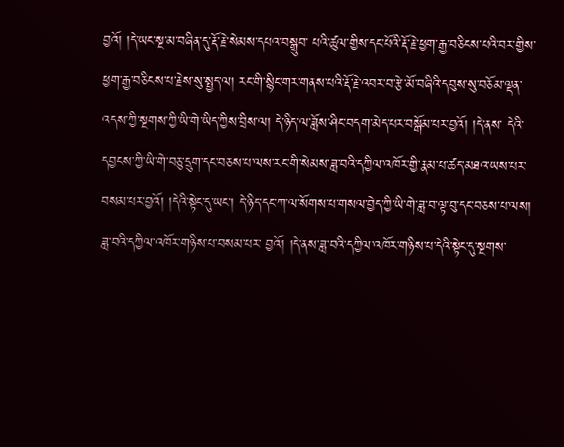བྱའོ། །དེ་ཡང་སྔ་མ་བཞིན་དུ་རྡོ་རྗེ་སེམས་དཔའ་བསྒྲུབ་ པའི་ཚུལ་གྱིས་དང་པོའི་རྡོ་རྗེ་ཕྱག་རྒྱ་བཅིངས་པའི་བར་གྱིས་ཕྱག་རྒྱ་བཅིངས་པ་རྗེས་སུ་སྤྱད་ལ། རང་གི་སྙིང་གར་གནས་པའི་རྡོ་རྗེ་འབར་བ་རྩེ་མོ་བཞིའི་དབུས་སུ་བཅོམ་ལྡན་འདས་ཀྱི་སྔགས་ཀྱི་ཡི་གེ་ཡིད་ཀྱིས་བྲིས་ལ། དེ་ཉིད་ལ་ཟློས་ཤིང་བདག་མེད་པར་བསྒོམ་པར་བྱའོ། །དེ་ནས་ དེའི་དབྱངས་ཀྱི་ཡི་གེ་བཅུ་དྲུག་དང་བཅས་པ་ལས་རང་གི་སེམས་ཟླ་བའི་དཀྱིལ་འཁོར་གྱི་རྣམ་པ་ཚད་མཐའ་ཡས་པར་བསམ་པར་བྱའོ། །དེའི་སྟེང་དུ་ཡང་། དེ་ཉིད་དང་ཀ་ལ་སོགས་པ་གསལ་བྱེད་ཀྱི་ཡི་གེ་ཟླ་བ་ལྟ་བུ་དང་བཅས་པ་ལས། ཟླ་བའི་དཀྱིལ་འཁོར་གཉིས་པ་བསམ་པར་ བྱའོ། །དེ་ནས་ཟླ་བའི་དཀྱིལ་འཁོར་གཉིས་པ་དེའི་སྟེང་དུ་སྔགས་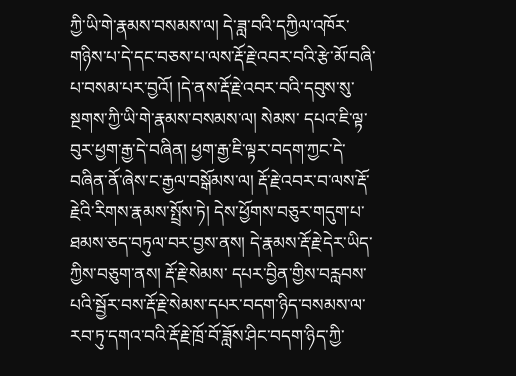ཀྱི་ཡི་གེ་རྣམས་བསམས་ལ། དེ་ཟླ་བའི་དཀྱིལ་འཁོར་གཉིས་པ་དེ་དང་བཅས་པ་ལས་རྡོ་རྗེ་འབར་བའི་རྩེ་མོ་བཞི་པ་བསམ་པར་བྱའོ། །དེ་ནས་རྡོ་རྗེ་འབར་བའི་དབུས་སུ་སྔགས་ཀྱི་ཡི་གེ་རྣམས་བསམས་ལ། སེམས་ དཔའ་ཇི་ལྟ་བུར་ཕྱག་རྒྱ་དེ་བཞིན། ཕྱག་རྒྱ་ཇི་ལྟར་བདག་ཀྱང་དེ་བཞིན་ནོ་ཞེས་ང་རྒྱལ་བསྒོམས་ལ། རྡོ་རྗེ་འབར་བ་ལས་རྡོ་རྗེའི་རིགས་རྣམས་སྤྲོས་ཏེ། དེས་ཕྱོགས་བཅུར་གདུག་པ་ཐམས་ཅད་བཏུལ་བར་བྱས་ནས། དེ་རྣམས་རྡོ་རྗེ་དེར་ཡིད་ཀྱིས་བཅུག་ནས། རྡོ་རྗེ་སེམས་ དཔར་བྱིན་གྱིས་བརླབས་པའི་སྦྱོར་བས་རྡོ་རྗེ་སེམས་དཔར་བདག་ཉིད་བསམས་ལ་རབ་ཏུ་དགའ་བའི་རྡོ་རྗེ་ཁྲོ་བོ་ཟློས་ཤིང་བདག་ཉིད་ཀྱི་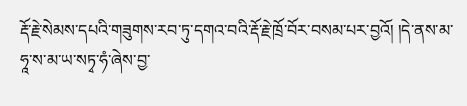རྡོ་རྗེ་སེམས་དཔའི་གཟུགས་རབ་ཏུ་དགའ་བའི་རྡོ་རྗེ་ཁྲོ་བོར་བསམ་པར་བྱའོ། །དེ་ནས་མ་ཧཱ་ས་མ་ཡ་སཏྭ་ཧཾ་ཞེས་བྱ་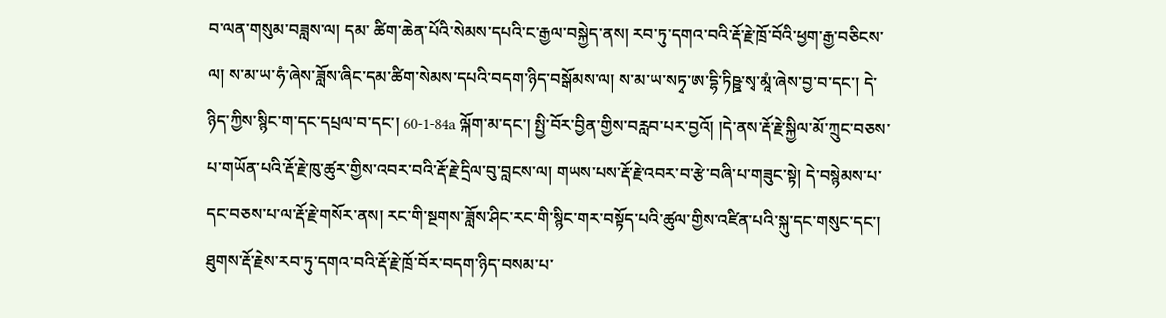བ་ལན་གསུམ་བཟླས་ལ། དམ་ ཚིག་ཆེན་པོའི་སེམས་དཔའི་ང་རྒྱལ་བསྐྱེད་ནས། རབ་ཏུ་དགའ་བའི་རྡོ་རྗེ་ཁྲོ་བོའི་ཕྱག་རྒྱ་བཅིངས་ལ། ས་མ་ཡ་ཧཾ་ཞེས་ཟློས་ཞིང་དམ་ཚིག་སེམས་དཔའི་བདག་ཉིད་བསྒོམས་ལ། ས་མ་ཡ་སཏྭ་ཨ་དྷི་ཏིཥྛ་སྭ་མཱཾ་ཞེས་བྱ་བ་དང་། དེ་ཉིད་ཀྱིས་སྙིང་ག་དང་དཔྲལ་བ་དང་། 60-1-84a ལྐོག་མ་དང་། སྤྱི་བོར་བྱིན་གྱིས་བརླབ་པར་བྱའོ། །དེ་ནས་རྡོ་རྗེ་སྐྱིལ་མོ་ཀྲུང་བཅས་པ་གཡོན་པའི་རྡོ་རྗེ་ཁུ་ཚུར་གྱིས་འབར་བའི་རྡོ་རྗེ་དྲིལ་བུ་བླངས་ལ། གཡས་པས་རྡོ་རྗེ་འབར་བ་རྩེ་བཞི་པ་གཟུང་སྟེ། དེ་བསྙེམས་པ་དང་བཅས་པ་ལ་རྡོ་རྗེ་གསོར་ནས། རང་གི་སྔགས་ཟློས་ཤིང་རང་གི་སྙིང་གར་བསྟོད་པའི་ཚུལ་གྱིས་འཛིན་པའི་སྐུ་དང་གསུང་དང་། ཐུགས་རྡོ་རྗེས་རབ་ཏུ་དགའ་བའི་རྡོ་རྗེ་ཁྲོ་བོར་བདག་ཉིད་བསམ་པ་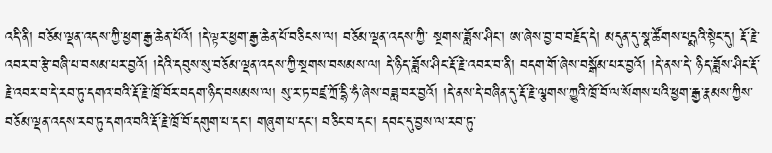འདི་ནི། བཅོམ་ལྡན་འདས་ཀྱི་ཕྱག་རྒྱ་ཆེན་པོའོ། །དེ་ལྟར་ཕྱག་རྒྱ་ཆེན་པོ་བཅིངས་ལ། བཅོམ་ལྡན་འདས་ཀྱི་ སྔགས་ཟློས་ཤིང་། ཨ་ཞེས་བྱ་བ་བརྗོད་དེ། མདུན་དུ་སྣ་ཚོགས་པདྨའི་སྟེང་དུ། རྡོ་རྗེ་འབར་བ་རྩེ་བཞི་པ་བསམ་པར་བྱའོ། །དེའི་དབུས་སུ་བཅོམ་ལྡན་འདས་ཀྱི་སྔགས་བསམས་ལ། དེ་ཉིད་ཟློས་ཤིང་རྡོ་རྗེ་འབར་བ་ནི། བདག་གོ་ཞེས་བསྒོམ་པར་བྱའོ། །དེ་ནས་དེ་ ཉིད་ཟློས་ཤིང་རྡོ་རྗེ་འབར་བ་དེ་རབ་ཏུ་དགའ་བའི་རྡོ་རྗེ་ཁྲོ་བོར་བདག་ཉིད་བསམས་ལ། སུ་ར་ཏ་བཛྲ་ཀྲོ་དྷི་ཧཾ་ཞེས་བཟླ་བར་བྱའོ། །དེ་ནས་དེ་བཞིན་དུ་རྡོ་རྗེ་ལྕགས་ཀྱུའི་ཁྲོ་བོ་ལ་སོགས་པའི་ཕྱག་རྒྱ་རྣམས་ཀྱིས་བཅོམ་ལྡན་འདས་རབ་ཏུ་དགའ་བའི་རྡོ་རྗེ་ཁྲོ་བོ་དགུག་པ་དང་། གཞུག་པ་དང་། བཅིང་བ་དང་། དབང་དུ་བྱས་ལ་རབ་ཏུ་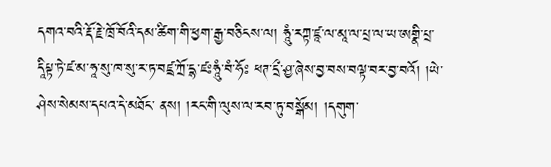དགའ་བའི་རྡོ་རྗེ་ཁྲོ་བོའི་དམ་ཚིག་གི་ཕྱག་རྒྱ་བཅིངས་ལ། ཧཱུཾ་རཀྟ་ཛཱ་ལ་མཱ་ལ་པྲ་ལ་ཡ་ཨགྣི་པྲ་དཱིཔྟ་ཏེ་ཛ་མ་ཧཱ་སུ་ཁ་སུ་ར་ཏ་བཛྲ་ཀྲོ་དྷ་ཛཿཧཱུཾ་བཾ་ཧོཿ ཕཊ་དྲྀ་ཤྱ་ཞེས་བྱ་བས་བལྟ་བར་བྱ་བའོ། །ཡེ་ཤེས་སེམས་དཔའ་དེ་མཐོང་ ནས། །རང་གི་ལུས་ལ་རབ་ཏུ་བསྒོམ། །དགུག་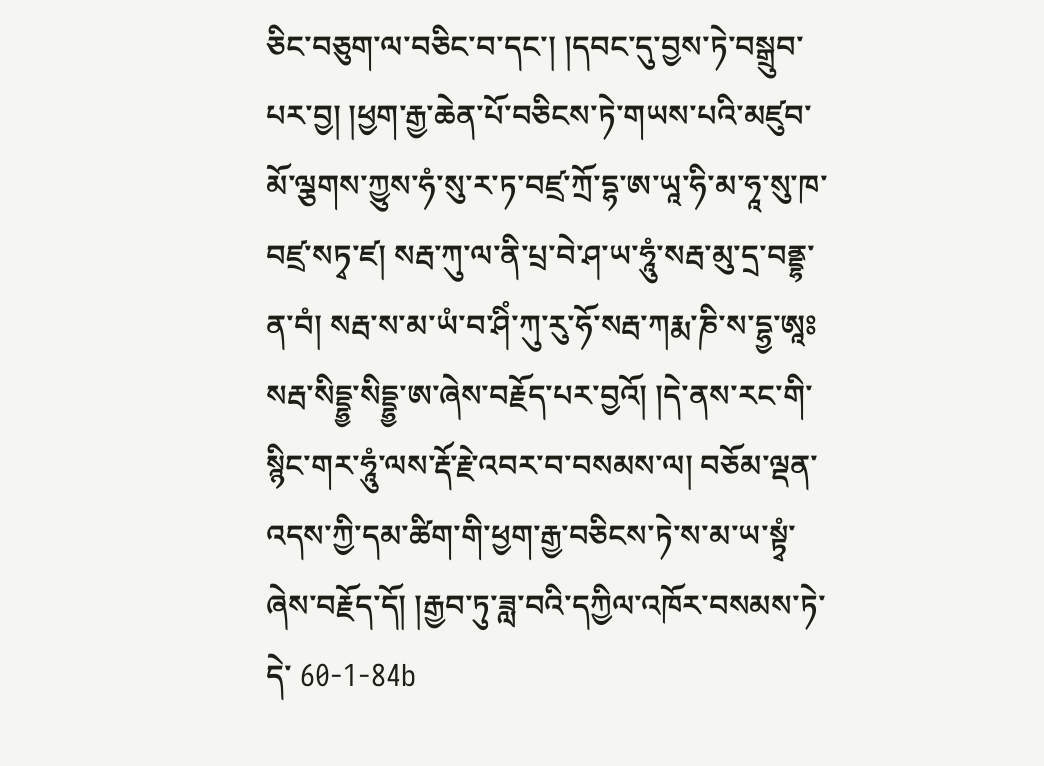ཅིང་བཅུག་ལ་བཅིང་བ་དང་། །དབང་དུ་བྱས་ཏེ་བསྒྲུབ་པར་བྱ། །ཕྱག་རྒྱ་ཆེན་པོ་བཅིངས་ཏེ་གཡས་པའི་མཛུབ་མོ་ལྕགས་ཀྱུས་ཧཾ་སུ་ར་ཏ་བཛྲ་ཀྲོ་དྷ་ཨ་ཡཱ་ཧི་མ་ཧཱ་སུ་ཁ་བཛྲ་སཏྭ་ཛ། སརྦ་ཀུ་ལ་ནི་པྲ་བེ་ཤ་ཡ་ཧཱུཾ་སརྦ་མུ་དྲ་བནྡྷ་ན་བཾ། སརྦ་ས་མ་ཡཾ་བ་ཤིཾ་ཀུ་རུ་ཧོ་སརྦ་ཀརྨ་ཎི་ས་དྷྱ་ཨཱཿ སརྦ་སིདྡྷྱ་སིདྡྷྱ་ཨ་ཞེས་བརྗོད་པར་བྱའོ། །དེ་ནས་རང་གི་སྙིང་གར་ཧཱུཾ་ལས་རྡོ་རྗེ་འབར་བ་བསམས་ལ། བཅོམ་ལྡན་འདས་ཀྱི་དམ་ཚིག་གི་ཕྱག་རྒྱ་བཅིངས་ཏེ་ས་མ་ཡ་སྟྭཾ་ཞེས་བརྗོད་དོ། །རྒྱབ་ཏུ་ཟླ་བའི་དཀྱིལ་འཁོར་བསམས་ཏེ་དེ་ 60-1-84b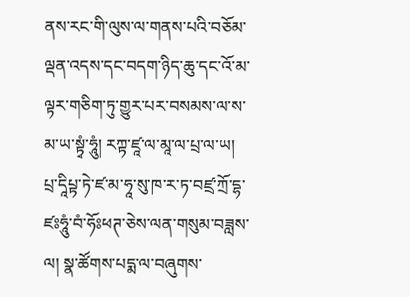ནས་རང་གི་ལུས་ལ་གནས་པའི་བཅོམ་ལྡན་འདས་དང་བདག་ཉིད་ཆུ་དང་འོ་མ་ལྟར་གཅིག་ཏུ་གྱུར་པར་བསམས་ལ་ས་མ་ཡ་སྟྭཾ་ཧཱུཾ། རཀྟ་ཛཱ་ལ་མཱ་ལ་པྲ་ལ་ཡ། པྲ་དཱིཔྟ་ཏེ་ཛ་མ་ཧཱ་སུ་ཁ་ར་ཏ་བཛྲ་ཀྲོ་དྷ་ཛཿཧཱུཾ་བཾ་ཧོཿཕཊ་ཅེས་ལན་གསུམ་བཟླས་ལ། སྣ་ཚོགས་པདྨ་ལ་བཞུགས་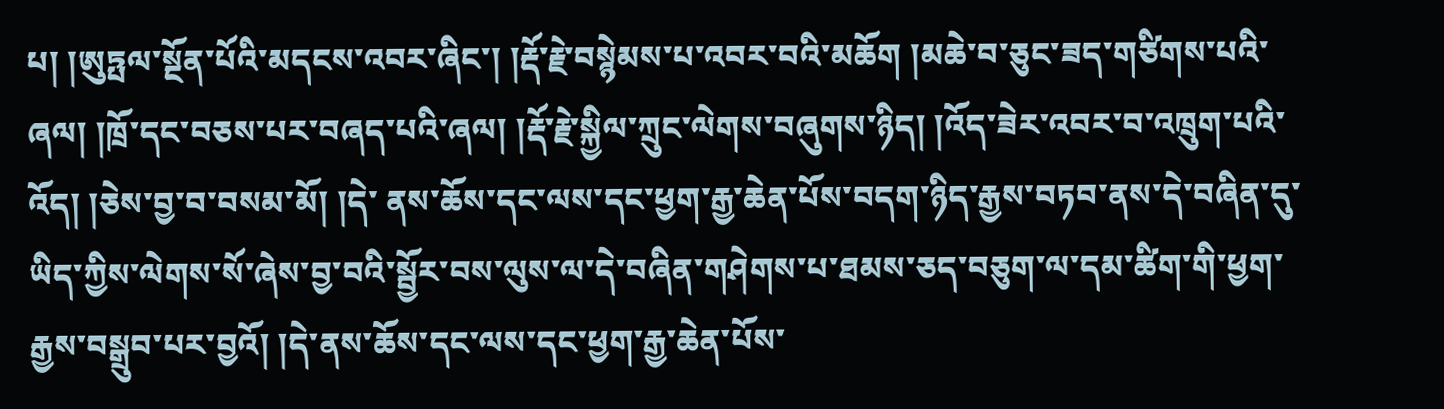པ། །ཨུཏྤལ་སྔོན་པོའི་མདངས་འབར་ཞིང་། །རྡོ་རྗེ་བསྙེམས་པ་འབར་བའི་མཆོག །མཆེ་བ་ཅུང་ཟད་གཙིགས་པའི་ཞལ། །ཁྲོ་དང་བཅས་པར་བཞད་པའི་ཞལ། །རྡོ་རྗེ་སྐྱིལ་ཀྲུང་ལེགས་བཞུགས་ཉིད། །འོད་ཟེར་འབར་བ་འཁྲུག་པའི་འོད། །ཅེས་བྱ་བ་བསམ་མོ། །དེ་ ནས་ཆོས་དང་ལས་དང་ཕྱག་རྒྱ་ཆེན་པོས་བདག་ཉིད་རྒྱས་བཏབ་ནས་དེ་བཞིན་དུ་ཡིད་ཀྱིས་ལེགས་སོ་ཞེས་བྱ་བའི་སྦྱོར་བས་ལུས་ལ་དེ་བཞིན་གཤེགས་པ་ཐམས་ཅད་བཅུག་ལ་དམ་ཚིག་གི་ཕྱག་རྒྱས་བསྒྲུབ་པར་བྱའོ། །དེ་ནས་ཆོས་དང་ལས་དང་ཕྱག་རྒྱ་ཆེན་པོས་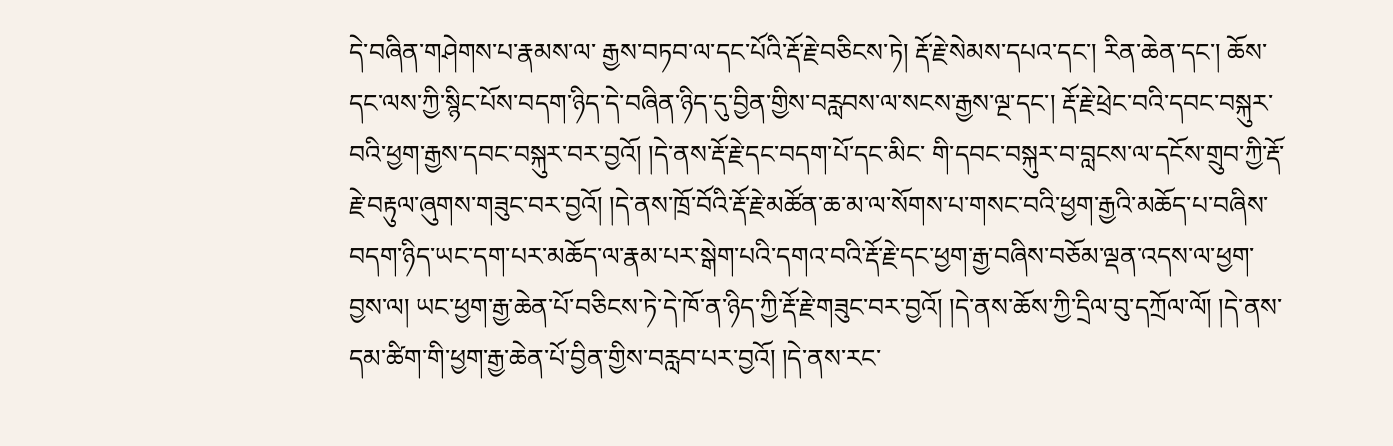དེ་བཞིན་གཤེགས་པ་རྣམས་ལ་ རྒྱས་བཏབ་ལ་དང་པོའི་རྡོ་རྗེ་བཅིངས་ཏེ། རྡོ་རྗེ་སེམས་དཔའ་དང་། རིན་ཆེན་དང་། ཆོས་དང་ལས་ཀྱི་སྙིང་པོས་བདག་ཉིད་དེ་བཞིན་ཉིད་དུ་བྱིན་གྱིས་བརླབས་ལ་སངས་རྒྱས་ལྔ་དང་། རྡོ་རྗེ་ཕྲེང་བའི་དབང་བསྐུར་བའི་ཕྱག་རྒྱས་དབང་བསྐུར་བར་བྱའོ། །དེ་ནས་རྡོ་རྗེ་དང་བདག་པོ་དང་མིང་ གི་དབང་བསྐུར་བ་བླངས་ལ་དངོས་གྲུབ་ཀྱི་རྡོ་རྗེ་བརྟུལ་ཞུགས་གཟུང་བར་བྱའོ། །དེ་ནས་ཁྲོ་བོའི་རྡོ་རྗེ་མཚོན་ཆ་མ་ལ་སོགས་པ་གསང་བའི་ཕྱག་རྒྱའི་མཆོད་པ་བཞིས་བདག་ཉིད་ཡང་དག་པར་མཆོད་ལ་རྣམ་པར་སྒེག་པའི་དགའ་བའི་རྡོ་རྗེ་དང་ཕྱག་རྒྱ་བཞིས་བཅོམ་ལྡན་འདས་ལ་ཕྱག་བྱས་ལ། ཡང་ཕྱག་རྒྱ་ཆེན་པོ་བཅིངས་ཏེ་དེ་ཁོ་ན་ཉིད་ཀྱི་རྡོ་རྗེ་གཟུང་བར་བྱའོ། །དེ་ནས་ཆོས་ཀྱི་དྲིལ་བུ་དཀྲོལ་ལོ། །དེ་ནས་དམ་ཚིག་གི་ཕྱག་རྒྱ་ཆེན་པོ་བྱིན་གྱིས་བརླབ་པར་བྱའོ། །དེ་ནས་རང་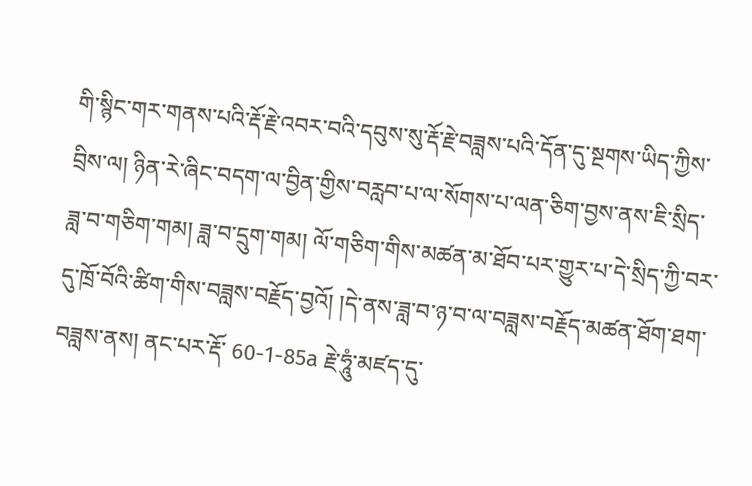གི་སྙིང་གར་གནས་པའི་རྡོ་རྗེ་འབར་བའི་དབུས་སུ་རྡོ་རྗེ་བཟླས་པའི་དོན་དུ་སྔགས་ཡིད་ཀྱིས་བྲིས་ལ། ཉིན་རེ་ཞིང་བདག་ལ་བྱིན་གྱིས་བརླབ་པ་ལ་སོགས་པ་ལན་ཅིག་བྱས་ནས་ཇི་སྲིད་ཟླ་བ་གཅིག་གམ། ཟླ་བ་དྲུག་གམ། ལོ་གཅིག་གིས་མཚན་མ་ཐོབ་པར་གྱུར་པ་དེ་སྲིད་ཀྱི་བར་དུ་ཁྲོ་བོའི་ཚིག་གིས་བཟླས་བརྗོད་བྱའོ། །དེ་ནས་ཟླ་བ་ཉ་བ་ལ་བཟླས་བརྗོད་མཚན་ཐོག་ཐག་བཟླས་ནས། ནང་པར་རྡོ་ 60-1-85a རྗེ་ཧཱུཾ་མཛད་དུ་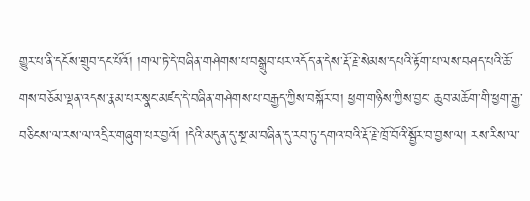གྱུར་པ་ནི་དངོས་གྲུབ་དང་པོའོ། །གལ་ཏེ་དེ་བཞིན་གཤེགས་པ་བསྒྲུབ་པར་འདོད་ན་དེས་རྡོ་རྗེ་སེམས་དཔའི་རྟོག་པ་ལས་བཤད་པའི་ཆོ་གས་བཅོམ་ལྡན་འདས་རྣམ་པར་སྣང་མཛད་དེ་བཞིན་གཤེགས་པ་བརྒྱད་ཀྱིས་བསྐོར་བ། ཕྱག་གཉིས་ཀྱིས་བྱང་ ཆུབ་མཆོག་གི་ཕྱག་རྒྱ་བཅིངས་ལ་རས་ལ་འདྲིར་གཞུག་པར་བྱའོ། །དེའི་མདུན་དུ་སྔ་མ་བཞིན་དུ་རབ་ཏུ་དགའ་བའི་རྡོ་རྗེ་ཁྲོ་བོའི་སྦྱོར་བ་བྱས་ལ། རས་རིས་ལ་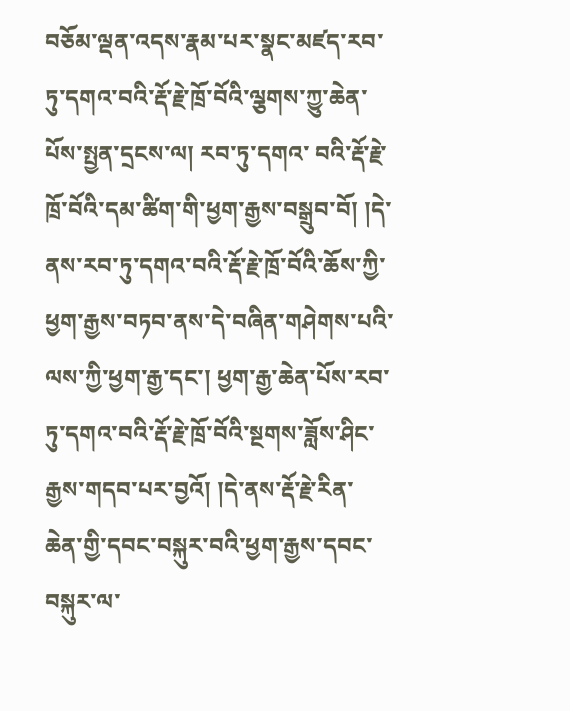བཅོམ་ལྡན་འདས་རྣམ་པར་སྣང་མཛད་རབ་ཏུ་དགའ་བའི་རྡོ་རྗེ་ཁྲོ་བོའི་ལྕགས་ཀྱུ་ཆེན་པོས་སྤྱན་དྲངས་ལ། རབ་ཏུ་དགའ་ བའི་རྡོ་རྗེ་ཁྲོ་བོའི་དམ་ཚིག་གི་ཕྱག་རྒྱས་བསྒྲུབ་བོ། །དེ་ནས་རབ་ཏུ་དགའ་བའི་རྡོ་རྗེ་ཁྲོ་བོའི་ཆོས་ཀྱི་ཕྱག་རྒྱས་བཏབ་ནས་དེ་བཞིན་གཤེགས་པའི་ལས་ཀྱི་ཕྱག་རྒྱ་དང་། ཕྱག་རྒྱ་ཆེན་པོས་རབ་ཏུ་དགའ་བའི་རྡོ་རྗེ་ཁྲོ་བོའི་སྔགས་ཟློས་ཤིང་རྒྱས་གདབ་པར་བྱའོ། །དེ་ནས་རྡོ་རྗེ་རིན་ ཆེན་གྱི་དབང་བསྐུར་བའི་ཕྱག་རྒྱས་དབང་བསྐུར་ལ་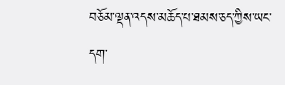བཅོམ་ལྡན་འདས་མཆོད་པ་ཐམས་ཅད་ཀྱིས་ཡང་དག་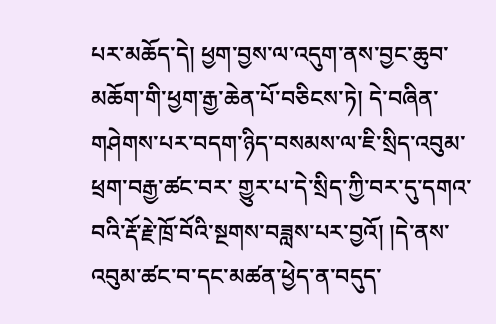པར་མཆོད་དེ། ཕྱག་བྱས་ལ་འདུག་ནས་བྱང་ཆུབ་མཆོག་གི་ཕྱག་རྒྱ་ཆེན་པོ་བཅིངས་ཏེ། དེ་བཞིན་གཤེགས་པར་བདག་ཉིད་བསམས་ལ་ཇི་སྲིད་འབུམ་ཕྲག་བརྒྱ་ཚང་བར་ གྱུར་པ་དེ་སྲིད་ཀྱི་བར་དུ་དགའ་བའི་རྡོ་རྗེ་ཁྲོ་བོའི་སྔགས་བཟླས་པར་བྱའོ། །དེ་ནས་འབུམ་ཚང་བ་དང་མཚན་ཕྱེད་ན་བདུད་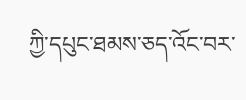ཀྱི་དཔུང་ཐམས་ཅད་འོང་བར་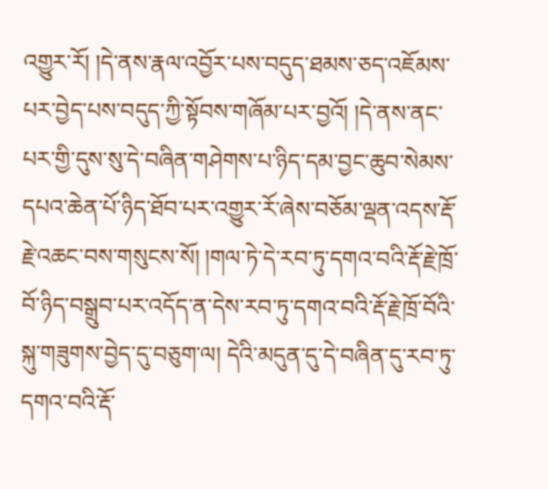འགྱུར་རོ། །དེ་ནས་རྣལ་འབྱོར་པས་བདུད་ཐམས་ཅད་འཇོམས་པར་བྱེད་པས་བདུད་ཀྱི་སྟོབས་གཞོམ་པར་བྱའོ། །དེ་ནས་ནང་ པར་གྱི་དུས་སུ་དེ་བཞིན་གཤེགས་པ་ཉིད་དམ་བྱང་ཆུབ་སེམས་དཔའ་ཆེན་པོ་ཉིད་ཐོབ་པར་འགྱུར་རོ་ཞེས་བཅོམ་ལྡན་འདས་རྡོ་རྗེ་འཆང་བས་གསུངས་སོ། །གལ་ཏེ་དེ་རབ་ཏུ་དགའ་བའི་རྡོ་རྗེ་ཁྲོ་བོ་ཉིད་བསྒྲུབ་པར་འདོད་ན་དེས་རབ་ཏུ་དགའ་བའི་རྡོ་རྗེ་ཁྲོ་བོའི་སྐུ་གཟུགས་བྱེད་དུ་བཅུག་ལ། དེའི་མདུན་དུ་དེ་བཞིན་དུ་རབ་ཏུ་དགའ་བའི་རྡོ་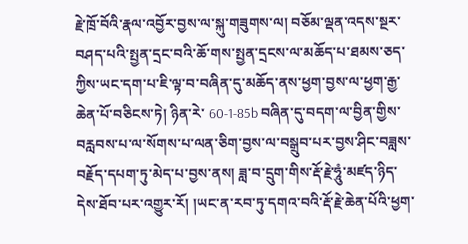རྗེ་ཁྲོ་བོའི་རྣལ་འབྱོར་བྱས་ལ་སྐུ་གཟུགས་ལ། བཅོམ་ལྡན་འདས་སྔར་བཤད་པའི་སྤྱན་དྲང་བའི་ཆོ་གས་སྤྱན་དྲངས་ལ་མཆོད་པ་ཐམས་ཅད་ཀྱིས་ཡང་དག་པ་ཇི་ལྟ་བ་བཞིན་དུ་མཆོད་ནས་ཕྱག་བྱས་ལ་ཕྱག་རྒྱ་ཆེན་པོ་བཅིངས་ཏེ། ཉིན་རེ་ 60-1-85b བཞིན་དུ་བདག་ལ་བྱིན་གྱིས་བརླབས་པ་ལ་སོགས་པ་ལན་ཅིག་བྱས་ལ་བསྒྲུབ་པར་བྱས་ཤིང་བཟླས་བརྗོད་དཔག་ཏུ་མེད་པ་བྱས་ནས། ཟླ་བ་དྲུག་གིས་རྡོ་རྗེ་ཧཱུཾ་མཛད་ཉིད་དེས་ཐོབ་པར་འགྱུར་རོ། །ཡང་ན་རབ་ཏུ་དགའ་བའི་རྡོ་རྗེ་ཆེན་པོའི་ཕྱག་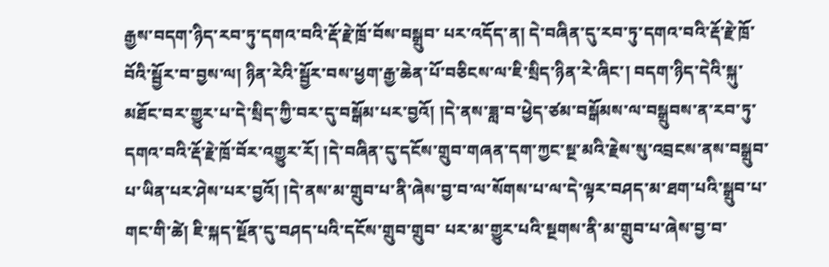རྒྱས་བདག་ཉིད་རབ་ཏུ་དགའ་བའི་རྡོ་རྗེ་ཁྲོ་བོས་བསྒྲུབ་ པར་འདོད་ན། དེ་བཞིན་དུ་རབ་ཏུ་དགའ་བའི་རྡོ་རྗེ་ཁྲོ་བོའི་སྦྱོར་བ་བྱས་ལ། ཉིན་རེའི་སྦྱོར་བས་ཕྱག་རྒྱ་ཆེན་པོ་བཅིངས་ལ་ཇི་སྲིད་ཉིན་རེ་ཞིང་། བདག་ཉིད་དེའི་སྐུ་མཐོང་བར་གྱུར་པ་དེ་སྲིད་ཀྱི་བར་དུ་བསྒོམ་པར་བྱའོ། །དེ་ནས་ཟླ་བ་ཕྱེད་ཙམ་བསྒོམས་ལ་བསྒྲུབས་ན་རབ་ཏུ་ དགའ་བའི་རྡོ་རྗེ་ཁྲོ་བོར་འགྱུར་རོ། །དེ་བཞིན་དུ་དངོས་གྲུབ་གཞན་དག་ཀྱང་སྔ་མའི་རྗེས་སུ་འབྲངས་ནས་བསྒྲུབ་པ་ཡིན་པར་ཤེས་པར་བྱའོ། །དེ་ནས་མ་གྲུབ་པ་ནི་ཞེས་བྱ་བ་ལ་སོགས་པ་ལ་དེ་ལྟར་བཤད་མ་ཐག་པའི་སྒྲུབ་པ་གང་གི་ཚེ། ཇི་སྐད་སྔོན་དུ་བཤད་པའི་དངོས་གྲུབ་གྲུབ་ པར་མ་གྱུར་པའི་སྔགས་ནི་མ་གྲུབ་པ་ཞེས་བྱ་བ་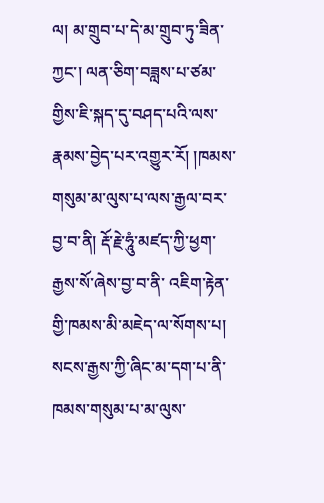ལ། མ་གྲུབ་པ་དེ་མ་གྲུབ་ཏུ་ཟིན་ཀྱང་། ལན་ཅིག་བཟླས་པ་ཙམ་གྱིས་ཇི་སྐད་དུ་བཤད་པའི་ལས་རྣམས་བྱེད་པར་འགྱུར་རོ། །ཁམས་གསུམ་མ་ལུས་པ་ལས་རྒྱལ་བར་བྱ་བ་ནི། རྡོ་རྗེ་ཧཱུཾ་མཛད་ཀྱི་ཕྱག་རྒྱས་སོ་ཞེས་བྱ་བ་ནི་ འཇིག་རྟེན་གྱི་ཁམས་མི་མཇེད་ལ་སོགས་པ། སངས་རྒྱས་ཀྱི་ཞིང་མ་དག་པ་ནི་ཁམས་གསུམ་པ་མ་ལུས་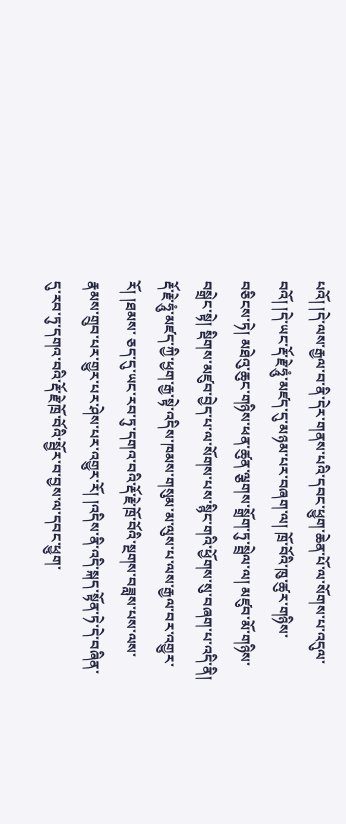པའོ། །དེ་ལས་རྒྱལ་བ་ནི་དེར་གནས་པའི་དབང་ཕྱུག་ཆེན་པོ་ལ་སོགས་པ་འདུལ་བའོ། །དེ་ཡང་རྡོ་རྗེ་ཧཱུཾ་མཛད་དུ་མཉམ་པར་བཞག་ལ། ཁྲོ་བོའི་ཁུ་ཚུར་གཉིས་ བཅིངས་ཏེ། མཐེའུ་ཆུང་གཉིས་ཕན་ཚུན་ལྕགས་སྒྲོག་ཏུ་སྦྲེལ་ལ། མཛུབ་མོ་གཉིས་བསྒྲེང་སྟེ། སྡིགས་མཛུབ་བྱེད་པ་ལ་སོགས་པས་སྙིང་གའི་ཕྱོགས་སུ་བཞག་པ་འདི་ནི། རྡོ་རྗེ་ཧཱུཾ་མཛད་ཀྱི་ཕྱག་རྒྱ་སྟེ་འདིས་ཁམས་གསུམ་མ་ལུས་པ་ལས་རྒྱལ་བར་འགྱུར་རོ། །ཐམས་ ཅད་དུ་ཡང་རབ་ཏུ་དགའ་བའི་རྡོ་རྗེ་ཁྲོ་བོའི་སྔགས་བཟླས་པས་ལས་རྣམས་གྲུབ་པར་གྱུར་པར་ཤེས་པར་འགྱུར་རོ། །འདིས་ནི་འདི་སྐད་སྟོན་ཏེ་དེ་བཞིན་དུ་རབ་ཏུ་དགའ་བའི་རྡོ་རྗེ་ཁྲོ་བོའི་སྦྱོར་བ་བྱས་ལ་དབང་ཕྱུག་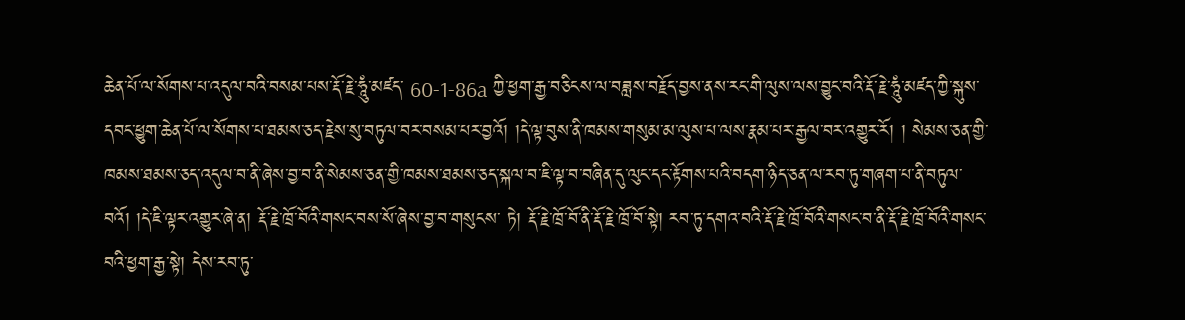ཆེན་པོ་ལ་སོགས་པ་འདུལ་བའི་བསམ་པས་རྡོ་རྗེ་ཧཱུཾ་མཛད་ 60-1-86a ཀྱི་ཕྱག་རྒྱ་བཅིངས་ལ་བཟླས་བརྗོད་བྱས་ནས་རང་གི་ལུས་ལས་བྱུང་བའི་རྡོ་རྗེ་ཧཱུཾ་མཛད་ཀྱི་སྐུས་དབང་ཕྱུག་ཆེན་པོ་ལ་སོགས་པ་ཐམས་ཅད་རྗེས་སུ་བཏུལ་བར་བསམ་པར་བྱའོ། །དེ་ལྟ་བུས་ནི་ཁམས་གསུམ་མ་ལུས་པ་ལས་རྣམ་པར་རྒྱལ་བར་འགྱུར་རོ། ། སེམས་ཅན་གྱི་ཁམས་ཐམས་ཅད་འདུལ་བ་ནི་ཞེས་བྱ་བ་ནི་སེམས་ཅན་གྱི་ཁམས་ཐམས་ཅད་སྐལ་བ་ཇི་ལྟ་བ་བཞིན་དུ་ལུང་དང་རྟོགས་པའི་བདག་ཉིད་ཅན་ལ་རབ་ཏུ་གཞག་པ་ནི་བཏུལ་བའོ། །དེ་ཇི་ལྟར་འགྱུར་ཞེ་ན། རྡོ་རྗེ་ཁྲོ་བོའི་གསང་བས་སོ་ཞེས་བྱ་བ་གསུངས་ ཏེ། རྡོ་རྗེ་ཁྲོ་བོ་ནི་རྡོ་རྗེ་ཁྲོ་བོ་སྟེ། རབ་ཏུ་དགའ་བའི་རྡོ་རྗེ་ཁྲོ་བོའི་གསང་བ་ནི་རྡོ་རྗེ་ཁྲོ་བོའི་གསང་བའི་ཕྱག་རྒྱ་སྟེ། དེས་རབ་ཏུ་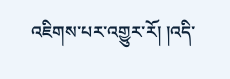འཇིགས་པར་འགྱུར་རོ། །འདི་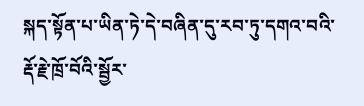སྐད་སྟོན་པ་ཡིན་ཏེ་དེ་བཞིན་དུ་རབ་ཏུ་དགའ་བའི་རྡོ་རྗེ་ཁྲོ་བོའི་སྦྱོར་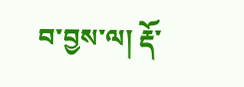བ་བྱས་ལ། རྡོ་